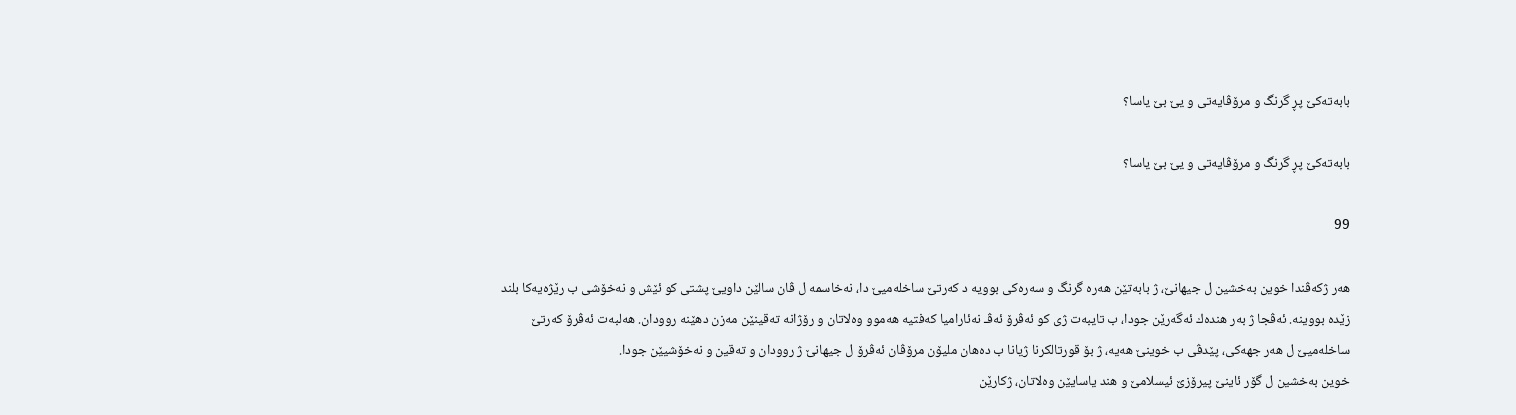بابه‌ته‌كێ پڕ گرنگ و مرۆڤایه‌تى و یێ بێ یاسا؟

بابه‌ته‌كێ پڕ گرنگ و مرۆڤایه‌تى و یێ بێ یاسا؟

99

هه‌ر ژكه‌ڤندا خوین به‌خشین ل جیهانێ، ژ بابه‌تێن هه‌ره‌ گرنگ و سه‌ره‌كى بوویه‌ د كه‌رتێ ساخله‌میێ دا، نه‌خاسمه‌ ل ڤان سالێن داویێ پشتى كو ئێش و نه‌خۆشى ب رێژه‌یه‌كا بلند زێده‌ بووینه‌. ئه‌ڤجا ژ به‌ر هنده‌ك ئه‌گه‌رێن جودا، ب تایبه‌ت ژى كو ئه‌ڤرۆ ئه‌ڤـ نه‌ئارامیا كه‌فتیه‌ هه‌موو وه‌لاتان و رۆژانه‌ ته‌قینێن مه‌زن دهێنه‌ روودان. هه‌لبه‌ت ئه‌ڤرۆ كه‌رتێ ساخله‌میێ ل هه‌ر جهه‌كى، پێدڤى ب خوینێ هه‌یه‌، ژ بۆ قورتالكرنا ژیانا ب ده‌هان ملیۆن مرۆڤان ئه‌ڤرۆ ل جیهانێ ژ روودان و ته‌قین و نه‌خۆشیێن جودا.
خوین به‌خشین ل گۆر ئاینێ پیرۆزێ ئیسلامێ و هند یاسایێن وه‌لاتان، ژكارێن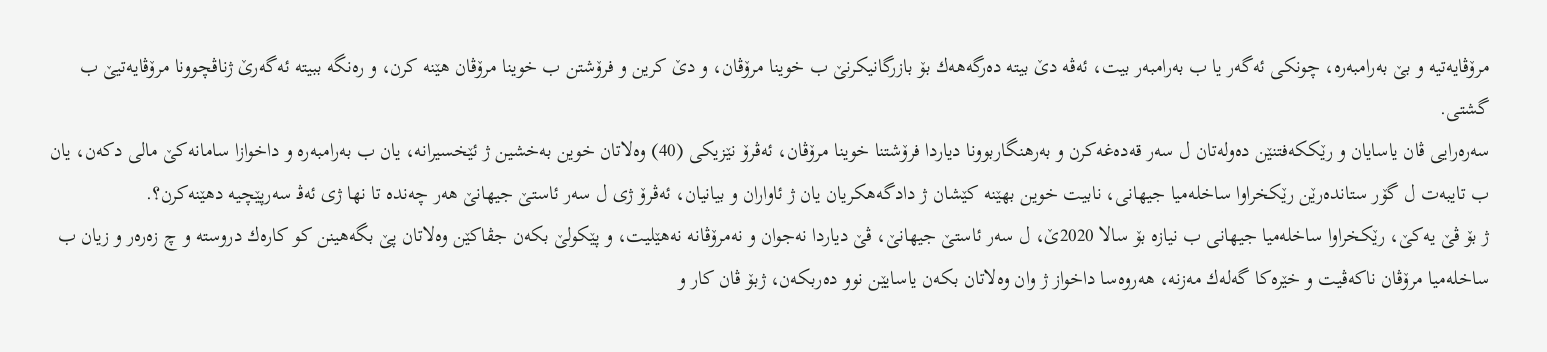مرۆڤایه‌تیه‌ و بێ به‌رامبه‌ره‌، چونكى ئه‌گه‌ر یا ب به‌رامبه‌ر بیت، ئه‌ڤه‌ دێ بیته‌ ده‌رگه‌هه‌ك بۆ بازرگانیكرنێ ب خوینا مرۆڤان، و دێ كرین و فرۆشتن ب خوینا مرۆڤان هێنه‌ كرن، و ره‌نگه‌ ببیته‌ ئه‌گه‌رێ ژناڤچوونا مرۆڤایه‌تیێ ب گشتى.
سه‌ره‌رایى ڤان یاسایان و رێككه‌فتنێن ده‌وله‌تان ل سه‌ر قه‌ده‌غه‌كرن و به‌رهنگاربوونا دیاردا فرۆشتنا خوینا مرۆڤان، ئه‌ڤرۆ نێزیكى (40) وه‌لاتان خوین به‌خشین ژ ئێخسیرانه‌، یان ب به‌رامبه‌ره‌ و داخوازا سامانه‌كێ مالى دكه‌ن، یان ب تایبه‌ت ل گۆر ستانده‌رێن رێكخراوا ساخله‌میا جیهانى، نابیت خوین بهێنه‌ كێشان ژ دادگه‌هكریان یان ژ ئاواران و بیانیان، ئه‌ڤرۆ ژى ل سه‌ر ئاستێ جیهانێ هه‌ر چه‌نده‌ تا نها ژى ئه‌ڤـ سه‌رپێچیه‌ دهێنه‌كرن؟.
ژ بۆ ڤێ یه‌كێ، رێكخراوا ساخله‌میا جیهانى ب نیازه‌ بۆ سالا 2020ێ، ل سه‌ر ئاستێ جیهانێ، ڤێ دیاردا نه‌جوان و نه‌مرۆڤانه‌ نه‌هێلیت، و پێكولێ بكه‌ن جڤاكێن وه‌لاتان پێ بگه‌هینن كو كاره‌ك دروسته‌ و چ زه‌ره‌ر و زیان ب ساخله‌میا مرۆڤان ناكه‌ڤیت و خێره‌كا گه‌له‌ك مه‌زنه‌، هه‌روه‌سا داخواز ژ وان وه‌لاتان بكه‌ن یاسایێن نوو ده‌ربكه‌ن، ژبۆ ڤان كار و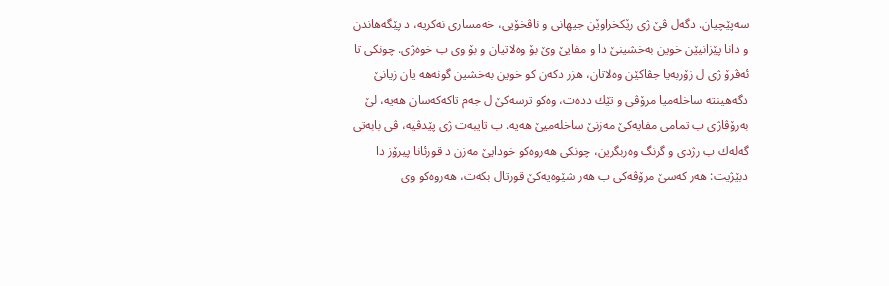سه‌پێچیان. دگه‌ل ڤێ ژى رێكخراوێن جیهانى و ناڤخۆیى، خه‌مساری نه‌كریه‌، د پێگه‌هاندن و دانا پێزانیێن خوین به‌خشینێ دا و مفایێ وێ بۆ وه‌لاتیان و بۆ وى ب خوه‌ژى. چونكى تا ئه‌ڤرۆ ژى ل زۆربه‌یا جڤاكێن وه‌لاتان، هزر دكه‌ن كو خوین به‌خشین گونه‌هه‌ یان زیانێ دگه‌هینته‌ ساخله‌میا مرۆڤى و تێك دده‌ت، وه‌كو ترسه‌كێ ل جه‌م تاكه‌كه‌سان هه‌یه‌، لێ به‌رۆڤاژى ب تمامى مفایه‌كێ مه‌زنێ ساخله‌میێ هه‌یه‌. ب تایبه‌ت ژى پێدڤیه‌، ڤى بابه‌تى گه‌له‌ك ب رژدى و گرنگ وه‌ربگرین، چونكى هه‌روه‌كو خودایێ مه‌زن د قورئانا پیرۆز دا دبێژیت: هه‌ر كه‌سێ مرۆڤه‌كى ب هه‌ر شێوه‌یه‌كێ قورتال بكه‌ت، هه‌روه‌كو وى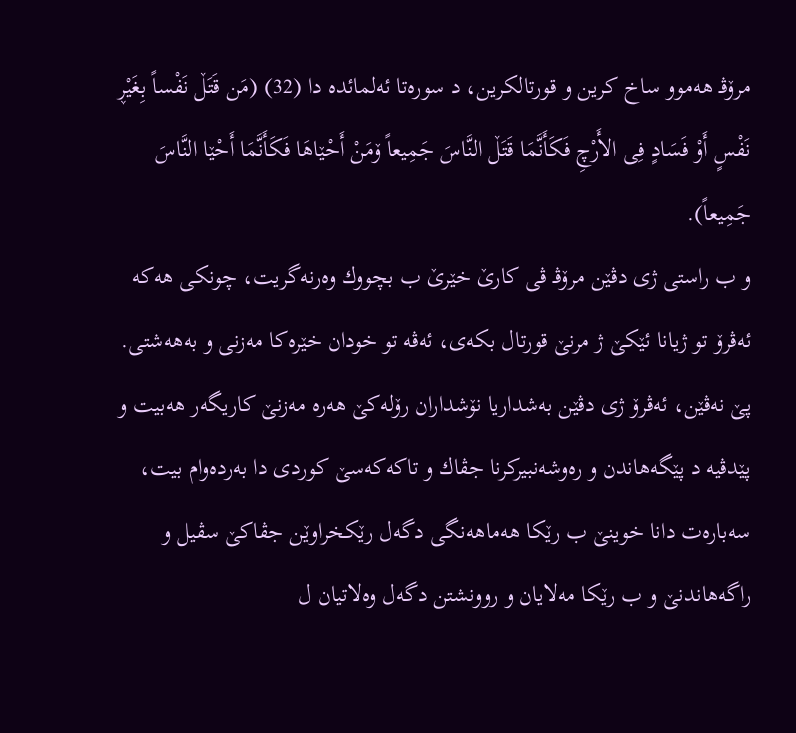مرۆڤـ هه‌موو ساخ كرین و قورتالكرین، د سوره‌تا ئه‌لمائده‌ دا (32) (مَن قَتَڵ نَفْساً بِغَیْڕ نَفْسٍ أَوْ فَسَادٍ فِی الأَرْچِ فَكَأَنَّمَا قَتَڵ النَّاسَ جَمِیعاً ۆمَنْ أَحْێاهَا فَكَأَنَّمَا أَحْێا النَّاسَ جَمِیعاً).
و ب راستی ژى دڤێن مرۆڤـ ڤى كارێ خێرێ ب بچووك وه‌رنه‌گریت، چونكى هه‌كه‌ ئه‌ڤرۆ تو ژیانا ئێكێ ژ مرنێ قورتال بكه‌ى، ئه‌ڤه‌ تو خودان خێره‌كا مه‌زنى و به‌هه‌شتى.
پێ نه‌ڤێن، ئه‌ڤرۆ ژى دڤێن به‌شداریا نۆشداران رۆله‌كێ هه‌ره‌ مه‌زنێ كاریگه‌ر هه‌بیت و پێدڤیه‌ د پێگه‌هاندن و ره‌وشه‌نبیركرنا جڤاك و تاكه‌كه‌سێ كوردى دا به‌رده‌وام بیت، سه‌باره‌ت دانا خوینێ ب رێكا هه‌ماهه‌نگى دگه‌ل رێكخراوێن جڤاكێ سڤیل و راگه‌هاندنێ و ب رێكا مه‌لایان و روونشتن دگه‌ل وه‌لاتیان ل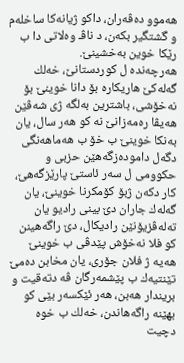هه‌موو ده‌ڤه‌ران، داكو ژیانه‌كا ساخله‌م و گشتگیر بكه‌ن، د ناڤـ وه‌لاتی دا ب رێكا خوین به‌خشینێ.
هه‌رچه‌نده‌ ل كوردستانێ، خه‌لك گه‌له‌كێ هاریكاره‌ بۆ دانا خوینێ بۆ نه‌خۆشى، باشترین به‌لگه‌ ژى شه‌ڤێن هه‌یڤا ره‌مه‌زانێ نه‌ كو هه‌ر سال، یان به‌نكا خوینێ ب خۆ ب هه‌ماهه‌نگى دگه‌ل داموده‌زگه‌هێن حزبى و حكوومى ل سه‌ر ئاستێ پارێزگه‌هێ، كار دكه‌ن ژبۆ كۆمكرنا خوینێ، یان گه‌له‌ك جاران دێ بینى رادیو یان ته‌له‌ڤزیۆنێن رادیكال، دێ راگه‌هینن كو فلا نه‌خۆش پێدڤى ب خوینێ هه‌یه‌ ژ فلان جۆرى، یان مخابن ده‌مێ تێنتیه‌ك ب پێشمه‌رگان ڤه‌ دته‌قیت و بریندار هه‌بن، هه‌ر ئێكسه‌ر بێی كو بهێنه‌ راگه‌هاندن، خه‌لك ب خوه‌ دچیت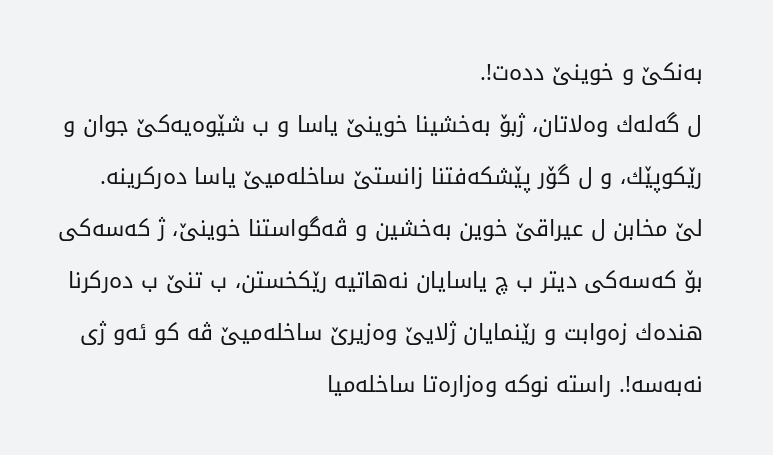به‌نكێ و خوینێ دده‌ت!.
ل گه‌له‌ك وه‌لاتان، ژبۆ به‌خشینا خوینێ یاسا و ب شێوه‌یه‌كێ جوان و رێكوپێك، و ل گۆر پێشكه‌فتنا زانستێ ساخله‌میێ یاسا ده‌ركرینه‌.
لێ مخابن ل عیراقێ خوین به‌خشین و ڤه‌گواستنا خوینێ، ژ كه‌سه‌كى بۆ كه‌سه‌كى دیتر ب چ یاسایان نه‌هاتیه‌ رێكخستن، ب تنێ ب ده‌ركرنا هنده‌ك زه‌وابت و رێنمایان ژلایێ وه‌زیرێ ساخله‌میێ ڤه‌ كو ئه‌و ژى نه‌به‌سه‌!. راسته‌ نوكه‌ وه‌زاره‌تا ساخله‌میا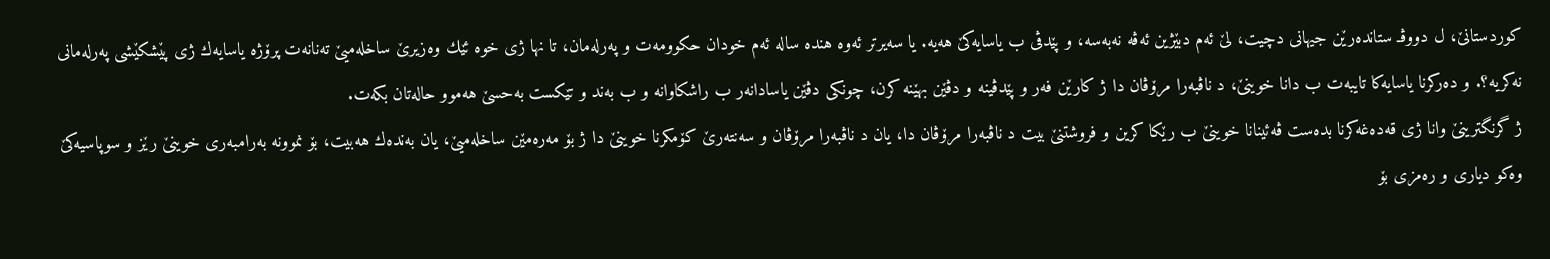كوردستانێ، ل دووڤـ ستانده‌رێن جیهانى دچیت، لێ ئه‌م دبێژین ئه‌ڤه‌ نه‌به‌سه‌، و پێدڤی ب یاسایه‌كێ هه‌یه‌. یا سه‌یرتر ئه‌وه‌ هنده‌ ساله‌ ئه‌م خودان حكوومه‌ت و په‌رله‌مان، تا نها ژى خوه‌ ئێك وه‌زیرێ ساخله‌میێ ته‌نانه‌ت پرۆژه‌ یاسایه‌ك ژى پێشكێشى په‌رله‌مانى نه‌كریه‌؟. و ده‌ركرنا یاسایه‌كا تایبه‌ت ب دانا خوینێ، د ناڤبه‌را مرۆڤان دا ژ كارێن فه‌ر و پێدڤینه‌ و دڤێن بهێنه‌ كرن، چونكى دڤێن یاسادانه‌ر ب راشكاوانه‌ و ب به‌ند و تێكست به‌حسێ هه‌موو حاله‌تان بكه‌ت.
ژ گرنگترینێ وانا ژى قه‌ده‌غه‌كرنا بده‌ست ڤه‌ئینانا خوینێ ب رێكا كرین و فروشتنێ بیت د ناڤبه‌را مرۆڤان دا، یان د ناڤبه‌را مرۆڤان و سه‌نته‌رێ كۆمكرنا خوینێ دا ژ بۆ مه‌ره‌مێن ساخله‌میێ، یان به‌نده‌ك هه‌بیت، بۆ نموونه‌ به‌رامبه‌رى خوینێ رێز و سوپاسیه‌كێ وه‌كو دیارى و ره‌مزى بۆ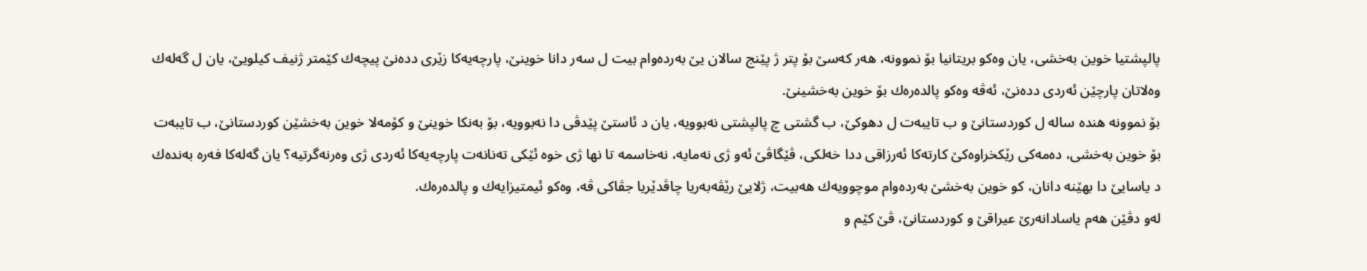پالپشتیا خوین به‌خشى، یان وه‌كو بریتانیا بۆ نموونه‌، هه‌ر كه‌سێ بۆ پتر ژ پێنج سالان یێ به‌رده‌وام بیت ل سه‌ر دانا خوینێ، پارچه‌یه‌كا زێرى دده‌نێ پیچه‌ك كێمتر ژنیف كیلویێ، یان ل گه‌له‌ك وه‌لاتان پارچێن ئه‌ردى دده‌نێ، ئه‌ڤه‌ وه‌كو پالده‌ره‌ك بۆ خوین به‌خشینێ.
بۆ نموونه‌ هنده‌ ساله‌ ل كوردستانێ و ب تایبه‌ت ل دهوكێ، ب گشتى چ پالپشتى نه‌بوویه‌، یان د ئاستێ پێدڤى دا نه‌بوویه‌، بۆ به‌نكا خوینێ و كۆمه‌لا خوین به‌خشێن كوردستانێ، ب تایبه‌ت بۆ خوین به‌خشى، ده‌مه‌كى رێكخراوه‌كێ كارته‌كا ئه‌رزاقى ددا خه‌لكى، ڤێگاڤێ ئه‌و ژى نه‌مایه‌، نه‌خاسمه‌ تا نها ژى خوه‌ ئێكى ته‌نانه‌ت پارچه‌یه‌كا ئه‌ردى ژى وه‌رنه‌گرتیه‌؟ یان گه‌له‌كا فه‌ره‌ به‌نده‌ك د یاسایێ دا بهێنه‌ دانان، كو خوین به‌خشێ به‌رده‌وام موچوویه‌ك هه‌بیت، ژلایێ رێڤه‌به‌ریا چاڤدێریا جڤاكی ڤه‌، وه‌كو ئیمتیزایه‌ك و پالده‌ره‌ك.
له‌و دڤێن هه‌م یاسادانه‌رێ عیراقێ و كوردستانێ، ڤێ كێم و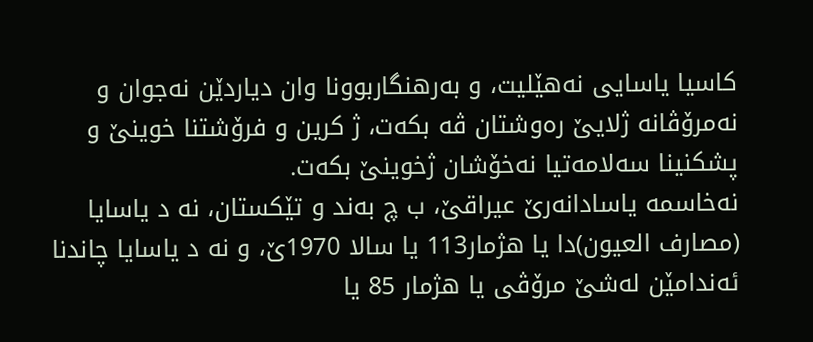كاسیا یاسایى نه‌هێلیت، و به‌رهنگاربوونا وان دیاردێن نه‌جوان و نه‌مرۆڤانه‌ ژلایێ ره‌وشتان ڤه‌ بكه‌ت، ژ كرین و فرۆشتنا خوینێ و پشكنینا سه‌لامه‌تیا نه‌خۆشان ژخوینێ بكه‌ت.
نه‌خاسمه‌ یاسادانه‌رێ عیراقێ، ب چ به‌ند و تێكستان، نه‌ د یاسایا (مصارف العیون)دا یا هژمار113 یا سالا 1970ێ، و نه‌ د یاسایا چاندنا ئه‌ندامێن له‌شێ مرۆڤى یا هژمار 85 یا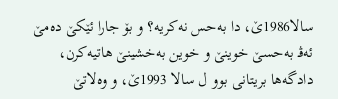سالا1986ێ، دا به‌حس نه‌كریه‌؟ و بۆ جارا ئێكێ ده‌مێ ئه‌ڤـ به‌حسێ خوینێ و خوین به‌خشینێ هاتیه‌كرن، دادگه‌ها بریتانى بوو ل سالا 1993ێ، و وه‌لاتێ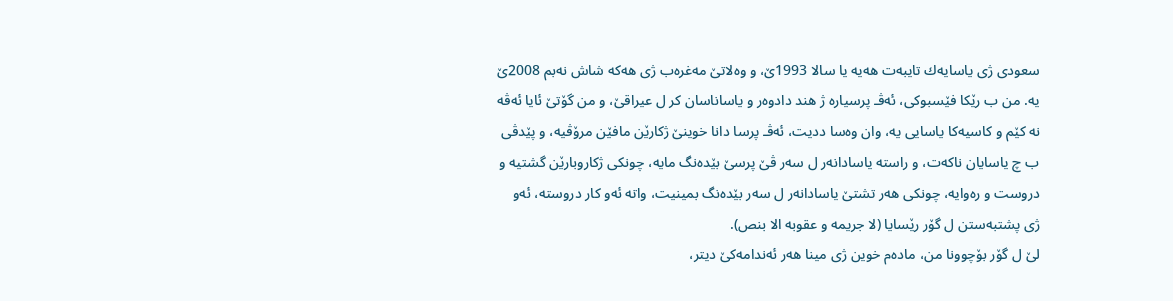سعودى ژى یاسایه‌ك تایبه‌ت هه‌یه‌ یا سالا 1993ێ، و وه‌لاتێ مه‌غره‌ب ژى هه‌كه‌ شاش نه‌بم 2008ێ یه‌. من ب رێكا فێسبوكى، ئه‌ڤـ پرسیاره‌ ژ هند دادوه‌ر و یاساناسان كر ل عیراقێ، و من گۆتێ ئایا ئه‌ڤه‌ نه‌ كێم و كاسیه‌كا یاسایی یه‌، وان وه‌سا ددیت، ئه‌ڤـ پرسا دانا خوینێ ژكارێن مافێن مرۆڤیه‌، و پێدڤى ب چ یاسایان ناكه‌ت، و راسته‌ یاسادانه‌ر ل سه‌ر ڤێ پرسێ بێده‌نگ مایه‌، چونكى ژكاروبارێن گشتیه‌ و دروست و ره‌وایه‌، چونكى هه‌ر تشتێ یاسادانه‌ر ل سه‌ر بێده‌نگ بمینیت، واته‌ ئه‌و كار دروسته‌، ئه‌و ژى پشتبه‌ستن ل گۆر رێسایا (لا جریمه‌ و عقوبه‌ الا بنص).
لێ ل گۆر بۆچوونا من، ماده‌م خوین ژى مینا هه‌ر ئه‌ندامه‌كێ دیتر،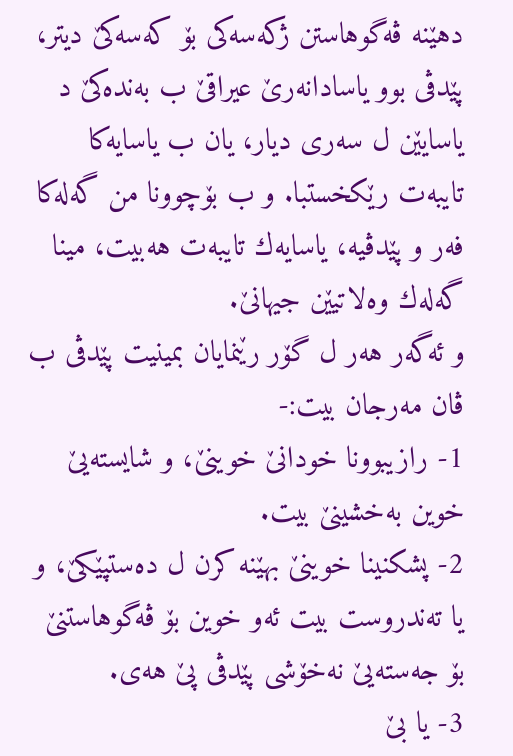دهێنه‌ ڤه‌گوهاستن ژكه‌سه‌كى بۆ كه‌سه‌كێ دیتر، پێدڤى بوو یاسادانه‌رێ عیراقێ ب به‌نده‌كێ د یاسایێن ل سه‌ری دیار، یان ب یاسایه‌كا تایبه‌ت رێكخستبا. و ب بۆچوونا من گه‌له‌كا فه‌ر و پێدڤیه‌، یاسایه‌ك تایبه‌ت هه‌بیت، مینا گه‌له‌ك وه‌لاتیێن جیهانێ.
و ئه‌گه‌ر هه‌ر ل گۆر رێنمایان بمینیت پێدڤی ب ڤان مه‌رجان بیت:-
1- رازیبوونا خودانێ خوینێ، و شایسته‌یێ خوین به‌خشینێ بیت.
2- پشكنینا خوینێ بهێنه‌ كرن ل ده‌ستپێكێ، و یا ته‌ندروست بیت ئه‌و خوین بۆ ڤه‌گوهاستنێ بۆ جه‌سته‌یێ نه‌خۆشى پێدڤى پێ هه‌ى.
3- یا بێ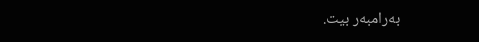به‌رامبه‌ر بیت.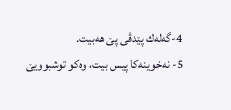4-گه‌له‌ك پێدڤى پێ هه‌بیت.
5- نه‌خوینه‌كا پیس بیت، وه‌كو توشبوویێ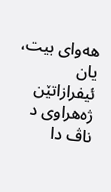هه‌واى بیت، یان ئیفرازاتێن ژه‌هراوى د ناڤ دا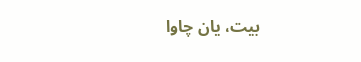بیت، یان چاوا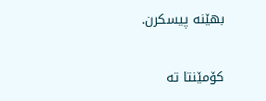بهێنه‌ پیسكرن.

کۆمێنتا تە